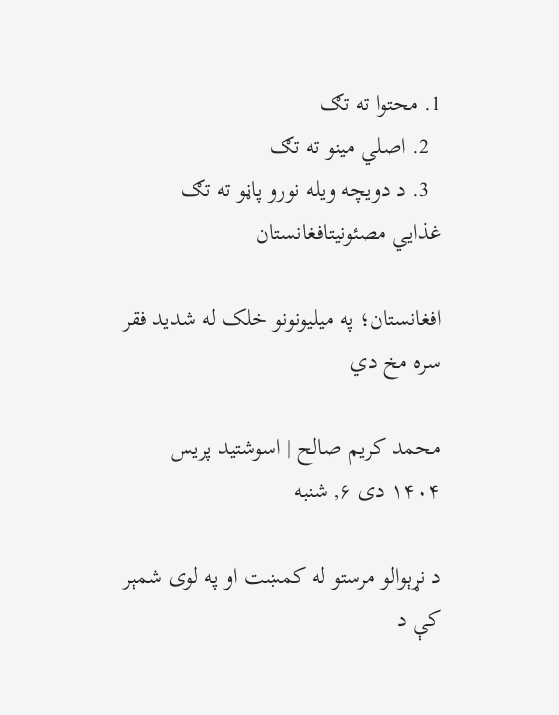1. محتوا ته تګ
  2. اصلي مینو ته تګ
  3. د دویچه ویله نورو پاڼو ته تګ
غذايي مصئونيتافغانستان

افغانستان؛ په میلیونونو خلک له شدید فقر سره مخ دي

محمد کریم صالح | اسوشتید پریس
۱۴۰۴ دی ۶, شنبه

د نړېوالو مرستو له کمښت او په لوی شمېر کې د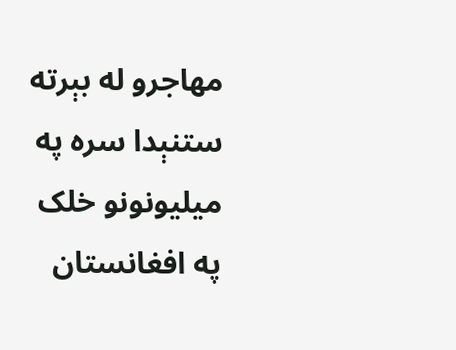مهاجرو له بېرته ستنېدا سره په میلیونونو خلک په افغانستان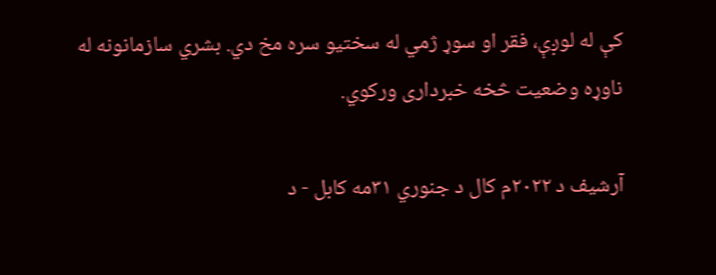کې له لوږې، فقر او سوړ ژمي له سختیو سره مخ دي. بشري سازمانونه له ناوړه وضعیت څخه خبرداری ورکوي.

آرشیف د ۲۰۲۲م کال د جنوري ۳۱مه کابل - د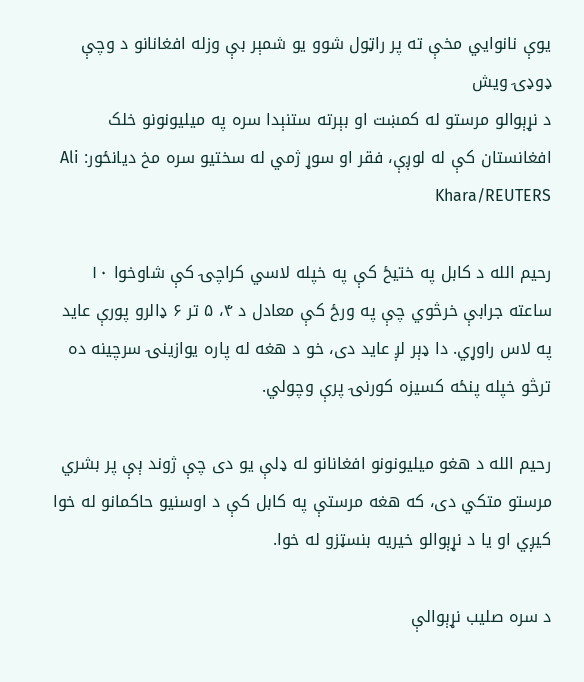یوې نانوايي مخې ته پر راټول شوو یو شمېر بې وزله افغانانو د وچې ډوډۍ ویش
د نړېوالو مرستو له کمښت او بېرته ستنېدا سره په میلیونونو خلک افغانستان کې له لوږې، فقر او سوړ ژمي له سختیو سره مخ ديانځور: Ali Khara/REUTERS

رحیم الله د کابل په ختیځ کې په خپله لاسي کراچۍ کې شاوخوا ۱۰ ساعته جرابې خرڅوي چې په ورځ کې معادل د ۴، ۵ تر ۶ ډالرو پورې عاید په لاس راوړي. دا ډېر لږ عاید دی، خو د هغه له پاره یوازینۍ سرچينه ده ترڅو خپله پنځه کسیزه کورنۍ پرې وچولي.

رحیم الله د هغو میلیونونو افغانانو له ډلې یو دی چې ژوند ېې پر بشري مرستو متکي دی، که هغه مرستې په کابل کې د اوسنیو حاکمانو له خوا کيږي او یا د نړېوالو خیریه بنسټزو له خوا.

د سره صلیب نړېوالې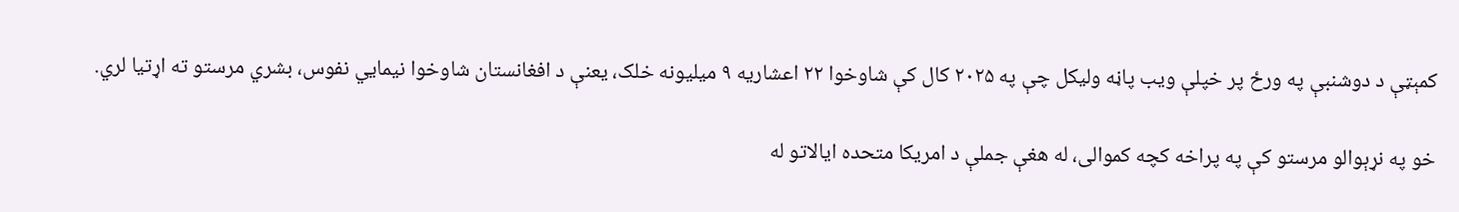کمېټې د دوشنبې په ورځ پر خپلې ویب پاڼه ولیکل چې په ۲۰۲۵ کال کې شاوخوا ۲۲ اعشاریه ۹ میلیونه خلک، یعنې د افغانستان شاوخوا نیمايي نفوس، بشري مرستو ته اړتیا لري.

خو په نړېوالو مرستو کې په پراخه کچه کموالی، له هغې جملې د امریکا متحده ایالاتو له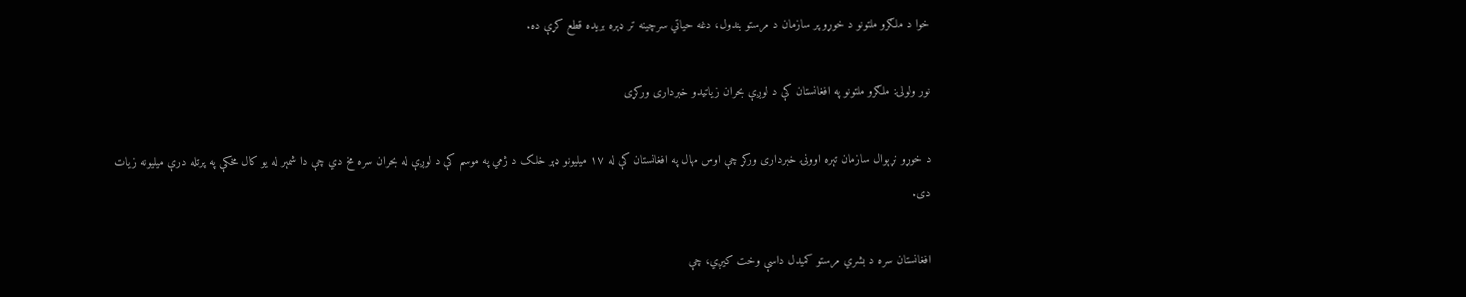خوا د ملګرو ملتونو د خوړو پر سازمان د مرستو بندول، دغه حیاتي سرچينه تر ډېره بریده قطع کړې ده.

نور ولولۍ: ملګرو ملتونو په افغانستان کې د لوږې بحران زیاتیدو خبرداری ورکړی

د خوړو نړېوال سازمان تېره اوونۍ خبرداری ورکړ چې اوس مهال په افغانستان کې له ۱۷ میلیونو ډېر خلک د ژمي په موسم کې د لوږې له بحران سره مخ دي چې دا شمېر له یو کال مخکې په پرتله درې میلیونه زیات دی.

افغانستان سره د بشري مرستو کمیدل داسې وخت کیږي، چې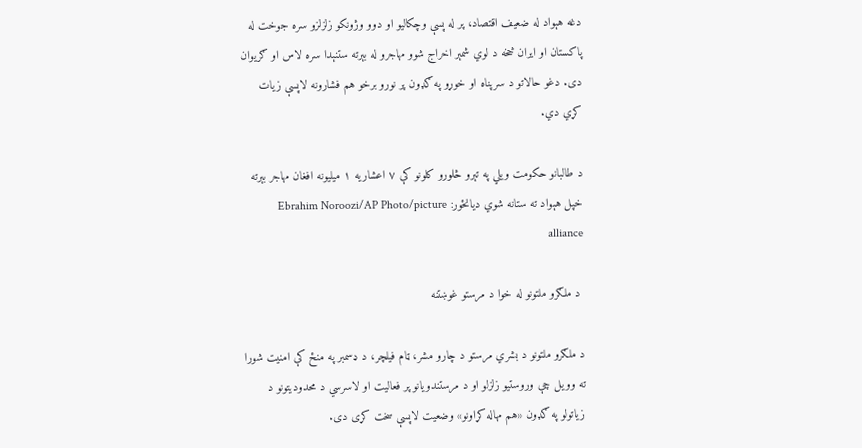دغه هېواد له ضعیف اقتصاد، پر له پسې وچکالیو او دوو وژونکو زلزلزو سره جوخت له پاکستان او ایران څخه د لوي شمېر اخراج شوو مهاجرو له بېرته ستنېدا سره لاس او ګریوان دی. دغو حالاتو د سرپناه او خوړو په ګډون پر نورو برخو هم فشارونه لاپسې زیات کړي دي.

د طالبانو حکومت ویلي په تېرو څلورو کلونو کې ۷ اعشاریه ۱ میلیونه افغان مهاجر بېرته خپل هېواد ته ستانه شوي ديانځور: Ebrahim Noroozi/AP Photo/picture alliance

 د ملګرو ملتونو له خوا د مرستو غوښتنه

د ملګرو ملتونو د بشري مرستو د چارو مشر، ټام فیلچر، د ډسمبر په منځ کې امنیت شورا ته وویل چې وروستیو زلزلو او د مرستندویانو پر فعالیت او لاسرسي د محدودیتونو د زیاتولو په ګډون «هم مهاله کړاونو» وضعیت لاپسې سخت کړی دی.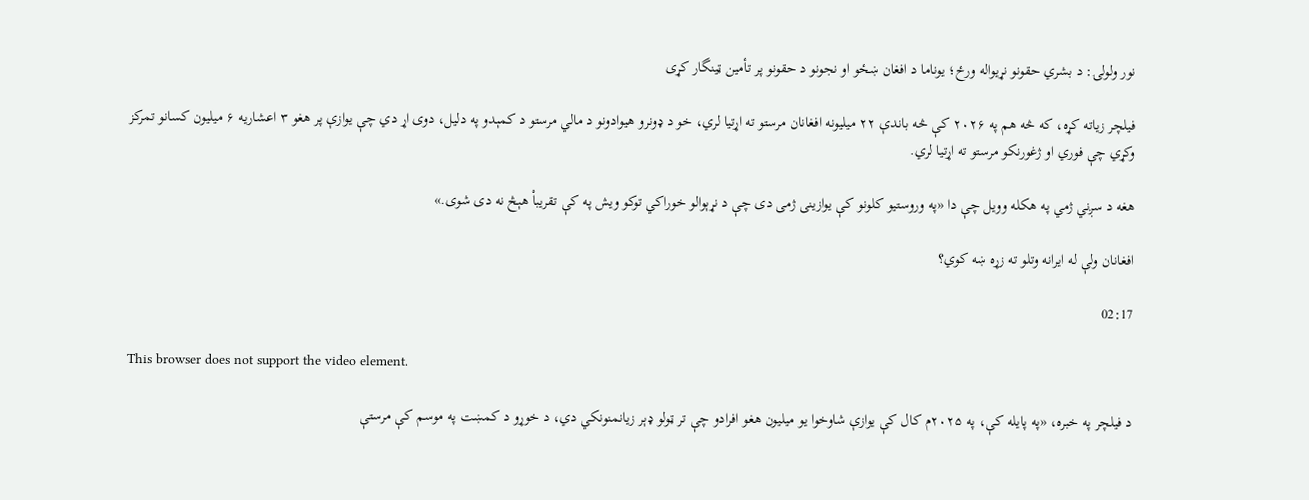نور ولولۍ: د بشري حقونو نړيواله ورځ؛ یوناما د افغان ښځو او نجونو د حقونو پر تأمین ټینگار کړی

فیلچر زیاته کړه، که څه هم په ۲۰۲۶ کې څه باندې ۲۲ میلیونه افغانان مرستو ته اړتیا لري، خو د ډونرو هیوادونو د مالي مرستو د کمېدو په دلیل، دوی اړ دي چې یوازې پر هغو ۳ اعشاریه ۶ میلیون کسانو تمرکز وکړي چې فوري او ژغورنکو مرستو ته اړتیا لري.

هغه د سږني ژمي په هکله وویل چې دا «په وروستیو کلونو کې یوازینی ژمی دی چې د نړېوالو خوراکي توکو ویش په کې تقریباْ هېڅ نه دی شوی.»

افغانان ولې له ایرانه وتلو ته زړه ښه کوي؟

02:17

This browser does not support the video element.

د فیلچر په خبره، «په پایله کې، په ۲۰۲۵م کال کې یوازې شاوخوا یو میلیون هغو افرادو چې تر ټولو ډېر زیانمنونکي دي، د خوړو د کمښت په موسم کې مرستې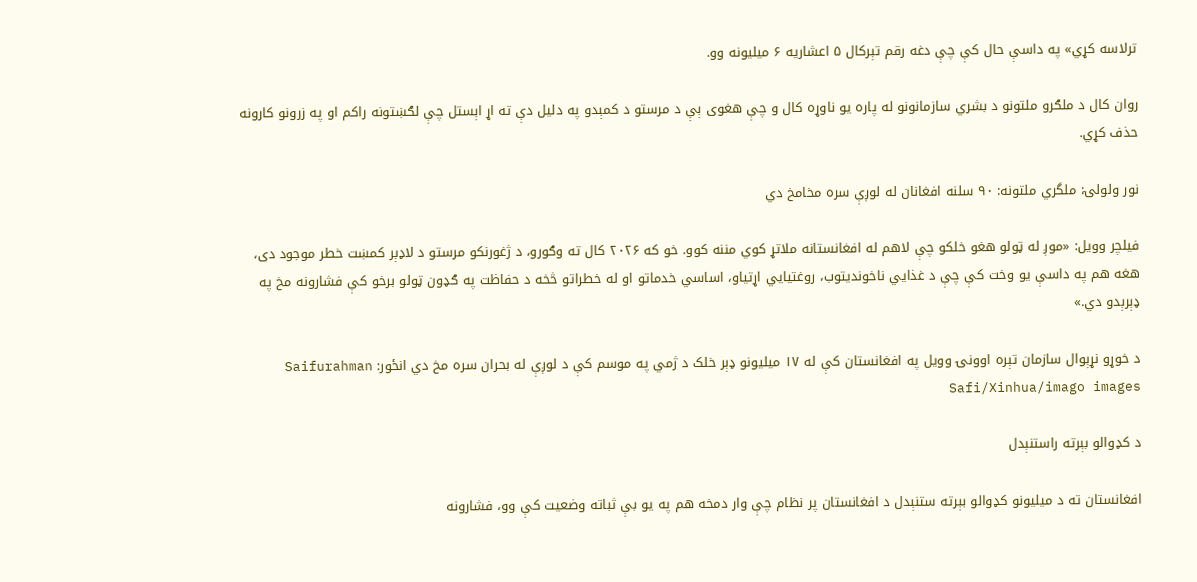ترلاسه کړي» په داسې حال کې چې دغه رقم تېرکال ۵ اعشاریه ۶ میلیونه وو.

روان کال د ملګرو ملتونو د بشري سازمانونو له پاره یو ناوړه کال و چې هغوی ېې د مرستو د کمېدو په دلیل دې ته اړ اېستل چې لګښتونه راکم او په زرونو کارونه حذف کړي.

نور ولولۍ: ملگري ملتونه: ۹۰ سلنه افغانان له لوږې سره مخامخ دي

فیلچر وویل: «موږ له ټولو هغو خلکو چې لاهم له افغانستانه ملاتړ کوي مننه کوو. خو که ۲۰۲۶ کال ته وګورو، د ژغورنکو مرستو د لاډېر کمښت خطر موجود دی، هغه هم په داسې یو وخت کې چې د غذايي ناخوندیتوب، روغتيايي اړتیاو، اساسي خدماتو او له خطراتو څخه د حفاظت په ګډون ټولو برخو کې فشارونه مخ په ډېرېدو دي.»

د خوړو نړېوال سازمان تېره اوونۍ وویل په افغانستان کې له ۱۷ میلیونو ډېر خلک د ژمي په موسم کې د لوږې له بحران سره مخ دي انځور: Saifurahman Safi/Xinhua/imago images

د کډوالو بېرته راستنېدل

افغانستان ته د میلیونو کډوالو بېرته ستنېدل د افغانستان پر نظام چې وار دمخه هم په یو بې ثباته وضعیت کې وو، فشارونه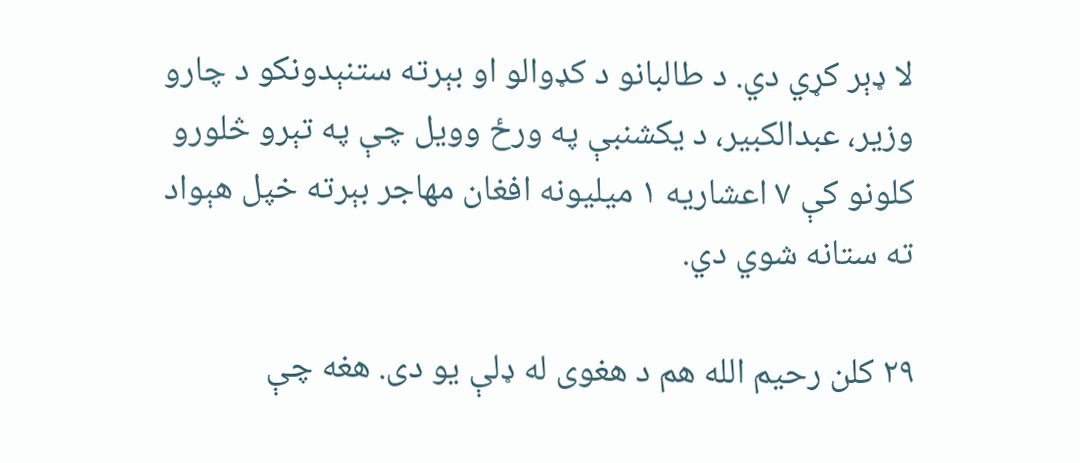لا ډېر کړي دي. د طالبانو د کډوالو او بېرته ستنېدونکو د چارو وزیر، عبدالکبیر، د یکشنبې په ورځ وویل چې په تېرو څلورو کلونو کې ۷ اعشاریه ۱ میلیونه افغان مهاجر بېرته خپل هېواد ته ستانه شوي دي.

۲۹ کلن رحیم الله هم د هغوی له ډلې یو دی. هغه چې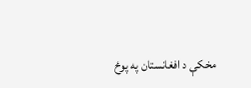مخکې د افغانستان په پوځ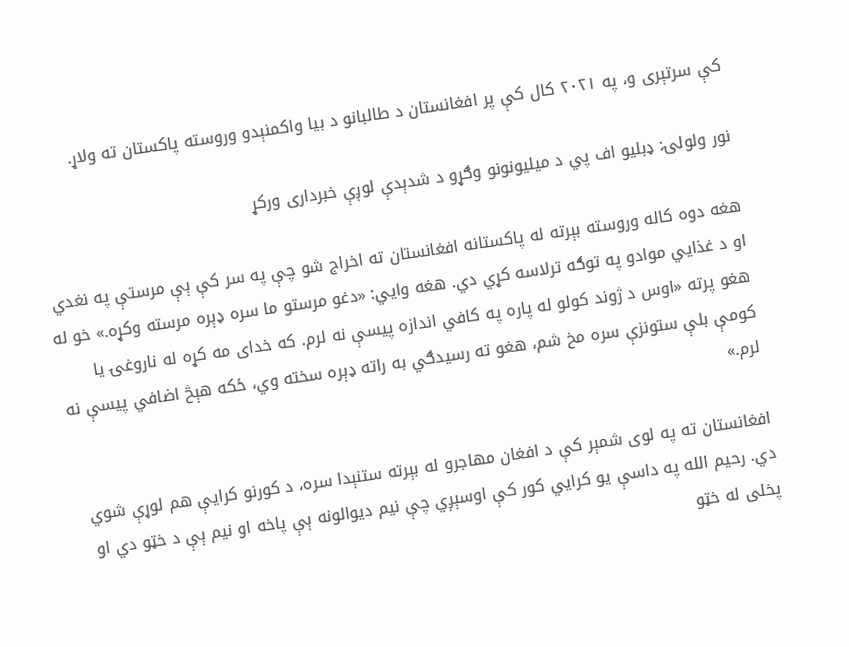کې سرتېری و، په ۲۰۲۱ کال کې پر افغانستان د طالبانو د بیا واکمنېدو وروسته پاکستان ته ولاړ.

نور ولولۍ: ډبلیو اف پي د میلیونونو وګړو د شدېدې لوږې خبرداری ورکړ

هغه دوه کاله وروسته بېرته له پاکستانه افغانستان ته اخراج شو چې په سر کې ېې مرستې په نغدي او د غذايي موادو په توګه ترلاسه کړي دي. هغه وايي: «دغو مرستو ما سره ډېره مرسته وکړه.» خو له هغو پرته «اوس د ژوند کولو له پاره په کافي اندازه پیسې نه لرم. که خدای مه کړه له ناروغۍ یا کومې بلې ستونزې سره مخ شم، هغو ته رسیدګي به راته ډېره سخته وي، ځکه هېڅ اضافي پیسې نه لرم.»

افغانستان ته په لوی شمېر کې د افغان مهاجرو له بېرته ستنېدا سره، د کورنو کرایې هم لوړې شوي دي. رحیم الله په داسې یو کرايي کور کې اوسېږي چې نیم دیوالونه ېې پاخه او نیم ېې د خټو دي او پخلی له خټو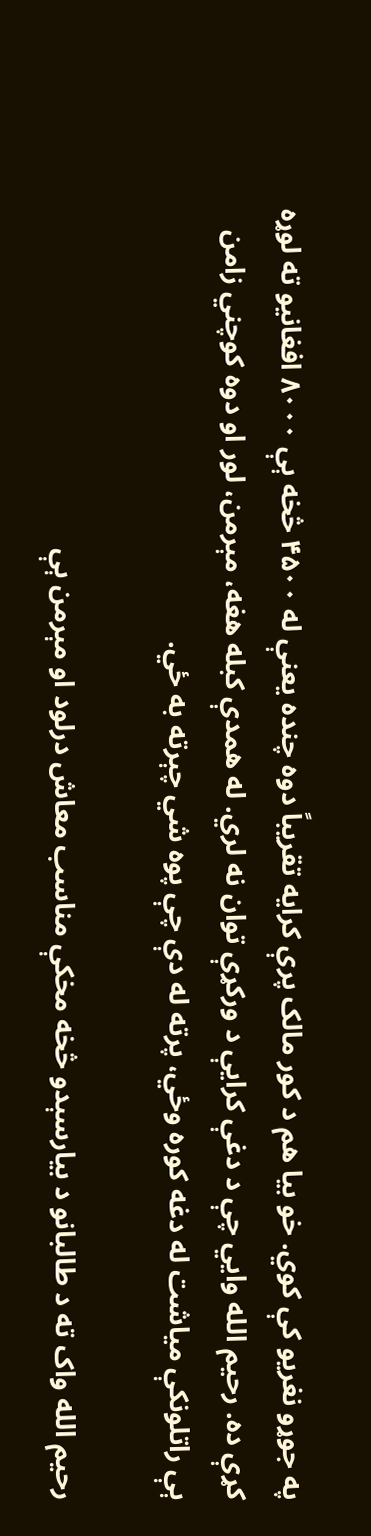په جوړو نغریو کې کوي. خو بیا هم د کور مالک پرې کرایه تقریباً دوه چنده یعنې له ۴۵۰۰ څخه ېې ۸۰۰۰ افغانیو ته لوړه کړې ده. رحیم الله وايي چې د دغې کرایې د ورکړې توان نه لري. له همدې کبله هغه، مېرمن، لور او دوه کوچني زامن ېې راتلونکې میاشت له دغه کوره وځي، پرته له دې چې پوه شي چېرته به ځي.

رحیم الله واک ته د طالبانو د بیارسېدو څخه مخکې مناسب معاش درلود او مېرمن ېې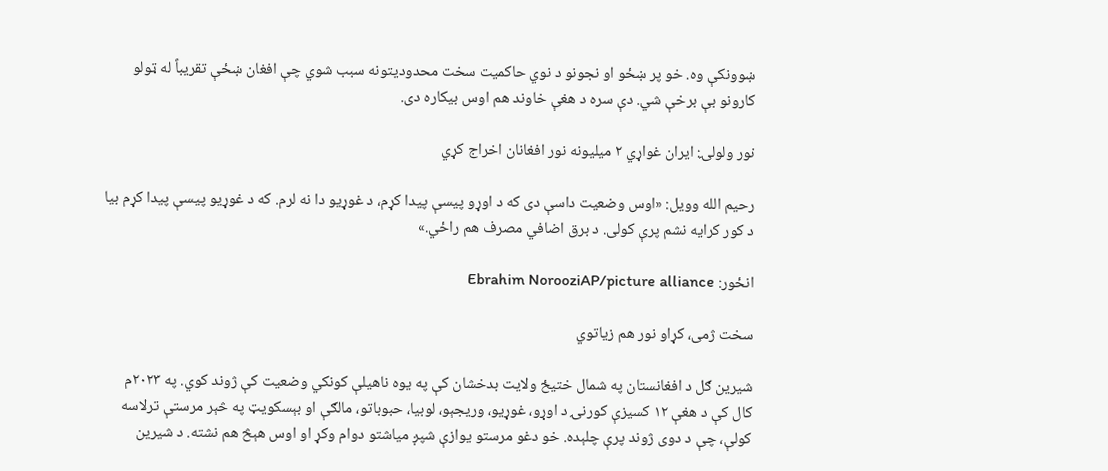ښوونکې وه. خو پر ښځو او نجونو د نوي حاکمیت سخت محدودیتونه سبب شوي چې افغان ښځې تقریباً له ټولو کارونو بې برخې شي. دې سره د هغې خاوند هم اوس بیکاره دی.

نور ولولۍ: ايران غواړي ۲ ميليونه نور افغانان اخراج کړي

رحیم الله وویل: «اوس وضعیت داسې دی که د اوړو پیسې پیدا کړم، د غوړيو دا نه لرم. که د غوړیو پیسې پیدا کړم بیا د کور کرایه نشم پرې کولی. د برق اضافي مصرف هم راځي.»

انځور: Ebrahim NorooziAP/picture alliance

سخت ژمی، کړاو نور هم زیاتوي

شیرین ګل د افغانستان په شمال ختيځ ولایت بدخشان کې په یوه ناهیلې کونکي وضعیت کې ژوند کوي. په ۲۰۲۳م کال کې د هغې ۱۲ کسیزې کورنۍ د اوړو، غوړيو، وريجېو، لوبیا، حبوباتو، مالګې او بېسکويټ په څېر مرستې ترلاسه کولې، چې د دوی ژوند پرې چلېده. خو دغو مرستو یوازې شپږ میاشتو دوام وکړ او اوس هېڅ هم نشته. د شیرین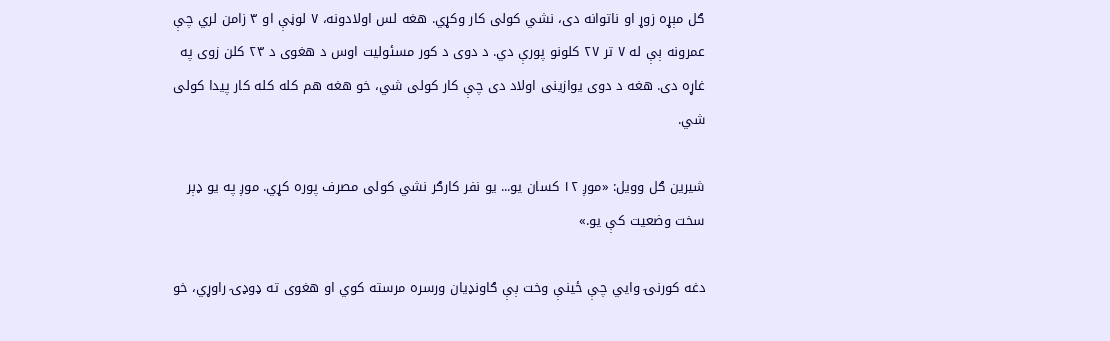ګل مېړه زوړ او ناتوانه دی، نشي کولی کار وکړي. هغه لس اولادونه، ۷ لوڼې او ۳ زامن لري چې عمرونه ېې له ۷ تر ۲۷ کلونو پورې دي. د دوی د کور مسئولیت اوس د هغوی د ۲۳ کلن زوی په غاړه دی. هغه د دوی یوازینی اولاد دی چې کار کولی شي، خو هغه هم کله کله کار پیدا کولی شي.

شیرین ګل وویل: «موږ ۱۲ کسان یو... یو نفر کارګر نشي کولی مصرف پوره کړي. موږ په یو ډېر سخت وضعیت کې یو.»

دغه کورنۍ وايي چې ځینې وخت ېې ګاونډيان ورسره مرسته کوي او هغوی ته ډوډۍ راوړي، خو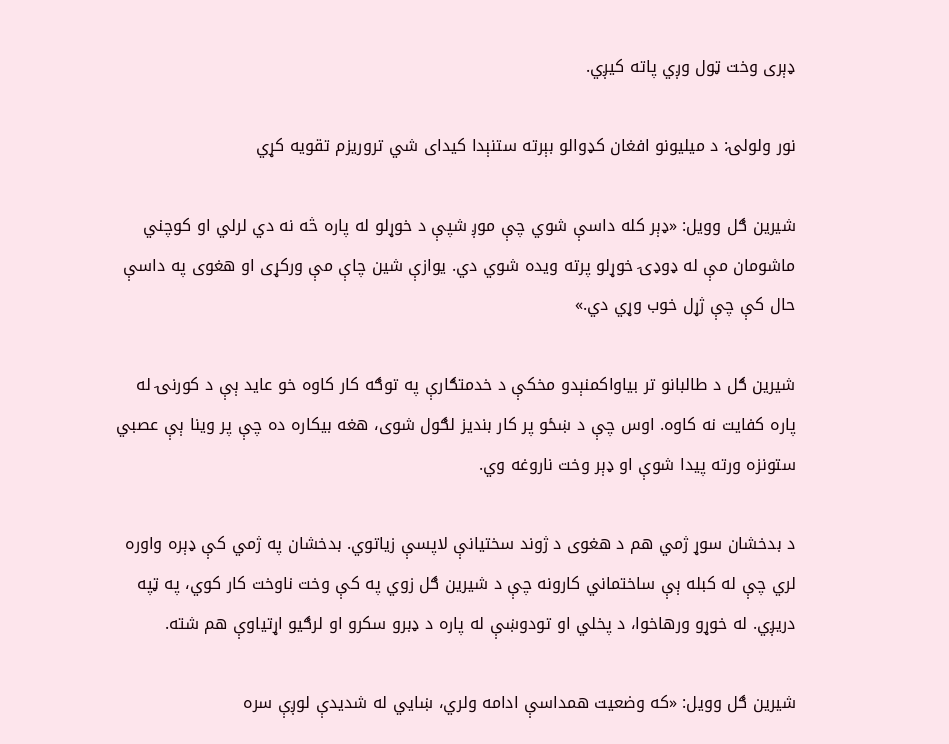ډېری وخت ټول وږي پاته کيږي.

نور ولولۍ: د ميلیونو افغان کډوالو بېرته ستنېدا کیدای شي تروريزم تقویه کړي

شيرین ګل وویل: «ډېر کله داسې شوي چې موږ شپې د خوړلو له پاره څه نه دي لرلي او کوچني ماشومان مې له ډوډۍ خوړلو پرته ویده شوي دي. یوازې شين چاې مې ورکړی او هغوی په داسې حال کې چې ژړل خوب وړي دي.»

شيرین ګل د طالبانو تر بیاواکمنېدو مخکې د خدمتګارې په توګه کار کاوه خو عاید ېې د کورنۍ له پاره کفایت نه کاوه. اوس چې د ښځو پر کار بندیز لګول شوی، هغه بیکاره ده چې پر وینا ېې عصبي ستونزه ورته پیدا شوې او ډېر وخت ناروغه وي.

د بدخشان سوړ ژمي هم د هغوی د ژوند سختیانې لاپسې زیاتوي. بدخشان په ژمي کې ډېره واوره لري چې له کبله ېې ساختماني کارونه چې د شیرین ګل زوي په کې وخت ناوخت کار کوي، په ټپه دریږي. له خوړو ورهاخوا، د پخلي او تودوښې له پاره د ډبرو سکرو او لرګيو اړتیاوې هم شته.

شیرین ګل وویل: «که وضعیت همداسې ادامه ولري، ښايي له شدیدې لوږې سره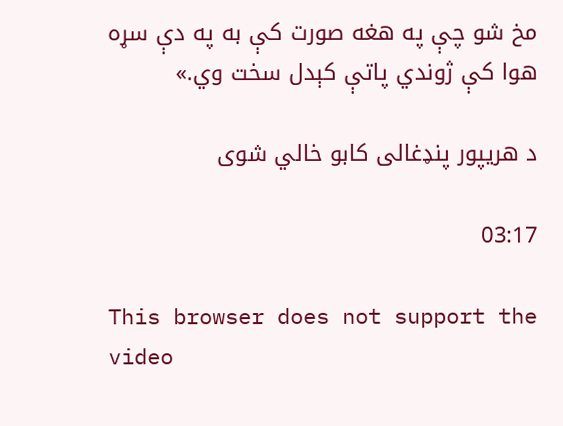مخ شو چې په هغه صورت کې به په دې سړه هوا کې ژوندي پاتې کېدل سخت وي.»

د هريپور پنډغالی کابو خالي شوی

03:17

This browser does not support the video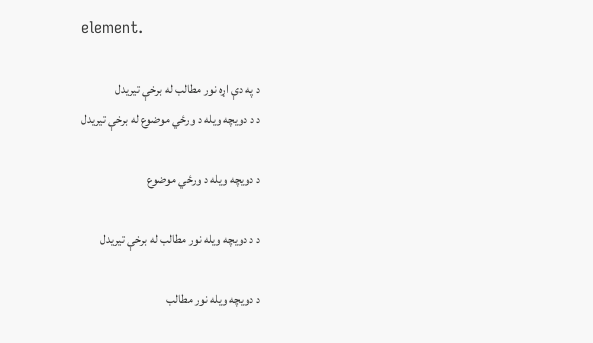element.

د په دې اړه نور مطالب له برخې تیريدل
د د دویچه ویله د ورځي موضوع له برخې تیريدل

د دویچه ویله د ورځي موضوع

د د دویچه ویله نور مطالب له برخې تیريدل

د دویچه ویله نور مطالب